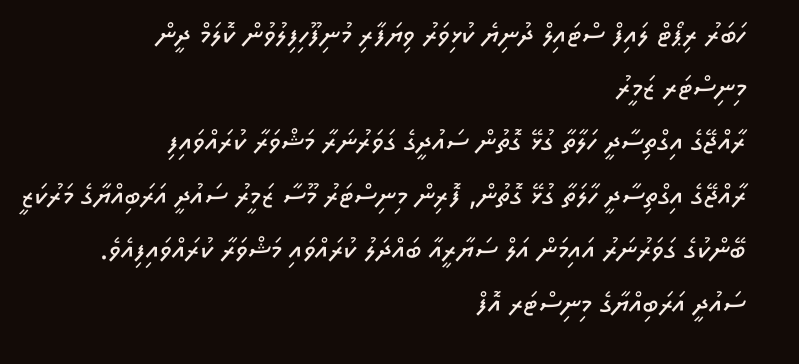ހަބަރު ރިޕޯޓް ލައިފް ސްޓައިލް ދުނިޔެ ކުޅިވަރު ވިޔަފާރި މުނިފޫހިފިލުވުން ކޮލަމް ދީން
މިނިސްޓަރ ޒަމީރު
ރާއްޖޭގެ އިގްތިސާދީ ހަލާތާ ގުޅޭ ގޮތުން ސައުދީގެ ގަވަރުނަރާ މަޝްވަރާ ކުރައްވައިފި
ރާއްޖޭގެ އިގްތިސާދީ ހާލަތާ ގުޅޭ ގޮތުން, ފޮރިން މިނިސްޓަރު މޫސާ ޒަމީރު ސައުދީ އަރަބިއްޔާގެ މަރުކަޒީ ބޭންކުގެ ގަވަރުނަރު އައިމަން އަލް ސަޔާރީއާ ބައްދަލު ކުރައްވައި މަޝްވަރާ ކުރައްވައިފިއެވެ.
ސައުދީ އަރަބިއްޔާގެ މިނިސްޓަރ އޮފް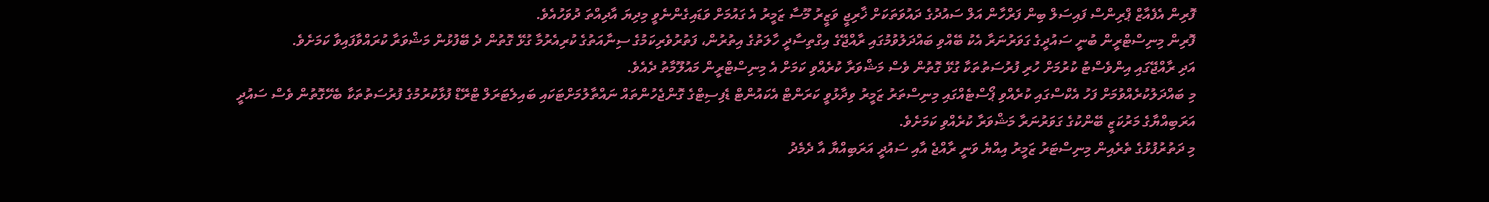ފޮރިން އެފެއާޒް ޕްރިންސް ފައިސަލް ބިން ފަރްހާން އަލް ސައުދުގެ ދައުވަތަކަށް ޚާރިޖީ ވަޒީރު މޫސާ ޒަމީރު އެ ގައުމަށް ވަޑައިގެންނެވީ މިދިޔަ އާދިއްތަ ދުވަހުއެވެ.
ފޮރިން މިނިސްޓްރީން ބުނީ ސައުދީގެ ގަވަރުނަރާ އެކު ބޭއްވި ބައްދަލުވުމުގައި ރާއްޖޭގެ އިގްތިސާދީ ހާލަތުގެ އިތުރުން، ފަތުރުވެރިކަމުގެ ސިނާއަތުގެ ކުރިއެރުމާ ގުޅޭ ގޮތުން ދެ ބޭފުޅުން މަޝްވަރާ ކުރައްވާފައިވާ ކަމަށެވެ.
އަދި ރާއްޖޭގައި އިންވެސްޓު ކުރުމަށް ހުރި ފުރުސަތުތަކާ ގުޅޭ ގޮތުން ވެސް މަޝްވަރާ ކުރެއްވި ކަމަށް އެ މިނިސްޓްރީން މައުލޫމާތު ދެއެވެ.
މި ބައްދަލުކުރެއްވުމަށް ފަހު އެކްސްގައި ކުރެއްވި ޕޯސްޓެއްގައި މިނިސްތަރު ޒަމީރު ވިދާޅުވީ ކަރަންޓް އެކައުންޓް ޑެފިސިޓްގެ ގޮންޖެހުންތައް ނައްތާލުމަށްޓަކައި ބައިލެޓަރަލް ޓްރޭޑް ފުޅާކުރުމުގެ ފުރުސަތުތަކާ ބެހޭގޮތުން ވެސް ސައުދީ އަރަބިއްޔާގެ މަރުކަޒީ ބޭންކުގެ ގަވަރުނަރާ މަޝްވަރާ ކުރެއްވި ކަމަށެވެ.
މި ދަތުރުފުޅުގެ ތެރެއިން މިނިސްޓަރު ޒަމީރު އިއްޔެ ވަނީ ރާއްޖެ އާއި ސައުދީ އަރަބިއްޔާ އާ ދެމެދު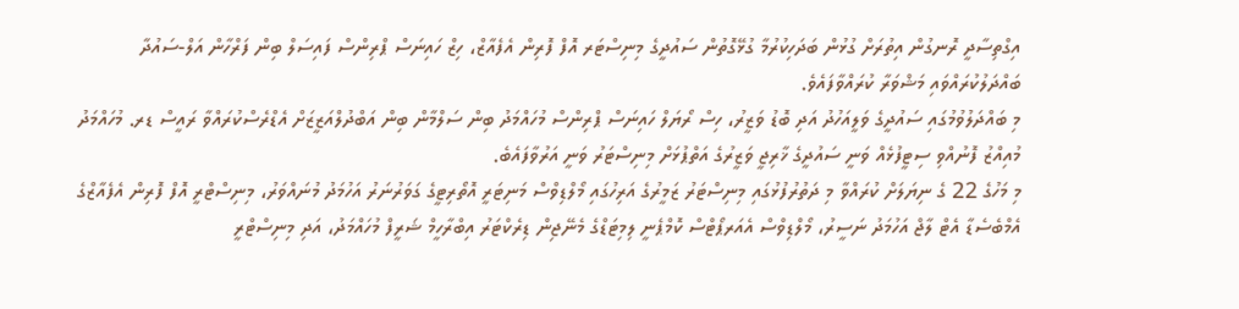އިގްތިސާދީ ރޮނގުން އިތުރަށް ގުޅުން ބަދަހިކުރުމާ ގުޅޭގޮތުން ސައުދީގެ މިނިސްޓަރ އޮފް ފޮރިން އެފެއާޒް، ހިޒް ހައިނަސް ޕްރިންސް ފައިސަލް ބިން ފަރްހާން އަލް-ސައުދާ ބައްދަލުކުރައްވައި މަޝްވަރާ ކުރައްވާފައެވެ.
މި ބައްދަލުވުމުގައި ސައުދީގެ ވަލީއަހުދު އަދި ބޮޑު ވަޒީރު، ހިސް ރޯޔަލް ހައިނަސް ޕްރިންސް މުހައްމަދު ބިން ސަލްމާން ބިން އަބްދުލްއަޒީޒަށް އެޑްރެސްކުރައްވާ ރައީސް ޑރ. މުހައްމަދު މުއިއްޒު ފޮނުއްވި ސިޓީފުޅެއް ވަނީ ސައުދީގެ ޚާރިޖީ ވަޒީރުގެ އަތްޕުޅަށް މިނިސްޓަރު ވަނީ އަރުވާފައެބެ.
މި މަހުގެ 22 ގެ ނިޔަލަށް ކުރައްވާ މި ދަތުރުފުޅުގައި މިނިސްޓަރު ޒަމީރުގެ އަރިހުގައި މޯލްޑިވްސް މަނިޓަރީ އޮތޯރިޓީގެ ގަވަރުނަރު އަހުމަދު މުނައްވަރު، މިނިސްޓްރީ އޮފް ފޮރިން އެފެއާޒްގެ އެމްބެސެޑާ އެޓް ލާޖް އަހުމަދު ނަސީރު، މޯލްޑިވްސް އެއަރޕޯޓްސް ކޮމްޕެނީ ލިމިޓަޑްގެ މެނޭޖިން ޑިރެކްޓަރު އިބްރާހީމް ޝަރީފް މުހައްމަދު، އަދި މިނިސްޓްރީ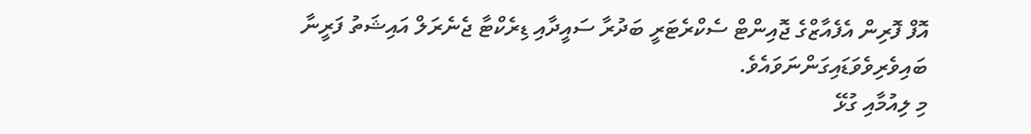އޮފް ފޮރިން އެފެއާޒްގެ ޖޮއިންޓް ސެކްރެޓަރީ ބަދުރާ ސައީދާއި ޑިރެކްޓާ ޖެނެރަލް އައިޝަތު ފަރީނާ ބައިވެރިވެވަޑައިގަންނަވައެވެ.
މި ލިއުމާއި ގުޅޭ